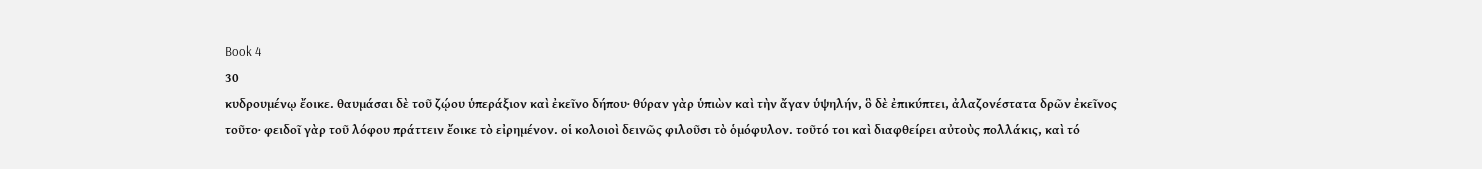Book 4
30
κυδρουμένῳ ἔοικε. θαυμάσαι δὲ τοῦ ζῴου ὑπεράξιον καὶ ἐκεῖνο δήπου· θύραν γὰρ ὑπιὼν καὶ τὴν ἄγαν ὑψηλήν, ὃ δὲ ἐπικύπτει, ἀλαζονέστατα δρῶν ἐκεῖνος τοῦτο· φειδοῖ γὰρ τοῦ λόφου πράττειν ἔοικε τὸ εἰρημένον. οἱ κολοιοὶ δεινῶς φιλοῦσι τὸ ὁμόφυλον. τοῦτό τοι καὶ διαφθείρει αὐτοὺς πολλάκις, καὶ τό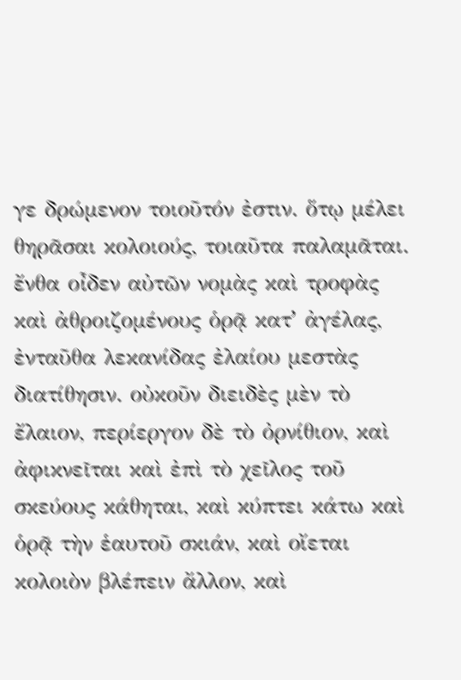γε δρώμενον τοιοῦτόν ἐστιν. ὅτῳ μέλει θηρᾶσαι κολοιούς, τοιαῦτα παλαμᾶται. ἔνθα οἶδεν αὐτῶν νομὰς καὶ τροφὰς καὶ ἀθροιζομένους ὁρᾷ κατʼ ἀγέλας, ἐνταῦθα λεκανίδας ἐλαίου μεστὰς διατίθησιν. οὐκοῦν διειδὲς μὲν τὸ ἔλαιον, περίεργον δὲ τὸ ὀρνίθιον, καὶ ἀφικνεῖται καὶ ἐπὶ τὸ χεῖλος τοῦ σκεύους κάθηται, καὶ κύπτει κάτω καὶ ὁρᾷ τὴν ἑαυτοῦ σκιάν, καὶ οἴεται κολοιὸν βλέπειν ἄλλον, καὶ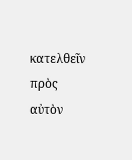κατελθεῖν πρὸς αὐτὸν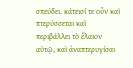σπεύδει. κάτεισί τε οὖν καὶ πτερύσσεται καὶ περιβάλλει τὸ ἔλαιον αὑτῷ, καὶ ἀναπτερυγίσαι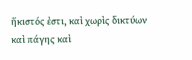ἥκιστός ἐστι, καὶ χωρὶς δικτύων καὶ πάγης καὶ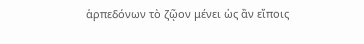ἁρπεδόνων τὸ ζῷον μένει ὡς ἂν εἴποις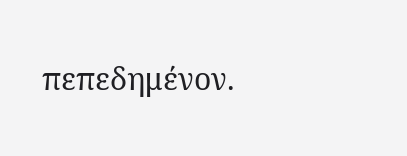πεπεδημένον.